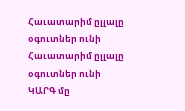Հաւատարիմ ըլլալը օգուտներ ունի
Հաւատարիմ ըլլալը օգուտներ ունի
ԿԱՐԳ մը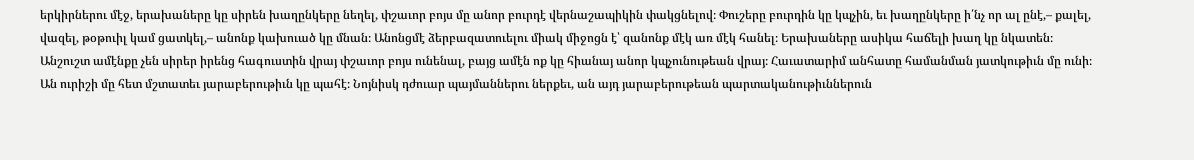երկիրներու մէջ, երախաները կը սիրեն խաղընկերը նեղել, փշաւոր բոյս մը անոր բուրդէ վերնաշապիկին փակցնելով։ Փուշերը բուրդին կը կպչին, եւ խաղընկերը ի՛նչ որ ալ ընէ,– քալել, վազել, թօթուիլ կամ ցատկել,– անոնք կախուած կը մնան։ Անոնցմէ ձերբազատուելու միակ միջոցն է՝ զանոնք մէկ առ մէկ հանել։ Երախաները ասիկա հաճելի խաղ կը նկատեն։
Անշուշտ ամէնքը չեն սիրեր իրենց հագուստին վրայ փշաւոր բոյս ունենալ, բայց ամէն ոք կը հիանայ անոր կպչունութեան վրայ։ Հաւատարիմ անհատը համանման յատկութիւն մը ունի։ Ան ուրիշի մը հետ մշտատեւ յարաբերութիւն կը պահէ։ Նոյնիսկ դժուար պայմաններու ներքեւ, ան այդ յարաբերութեան պարտականութիւններուն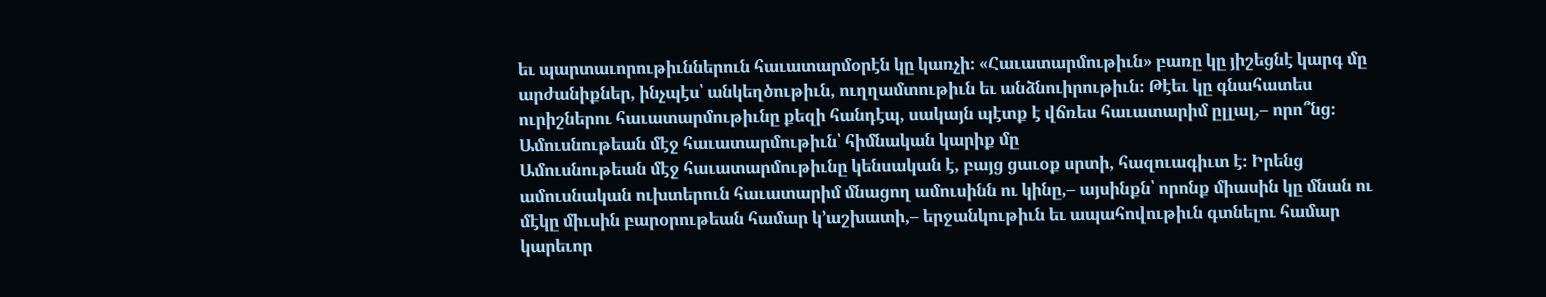եւ պարտաւորութիւններուն հաւատարմօրէն կը կառչի։ «Հաւատարմութիւն» բառը կը յիշեցնէ կարգ մը արժանիքներ, ինչպէս՝ անկեղծութիւն, ուղղամտութիւն եւ անձնուիրութիւն։ Թէեւ կը գնահատես ուրիշներու հաւատարմութիւնը քեզի հանդէպ, սակայն պէտք է վճռես հաւատարիմ ըլլալ,– որո՞նց։
Ամուսնութեան մէջ հաւատարմութիւն՝ հիմնական կարիք մը
Ամուսնութեան մէջ հաւատարմութիւնը կենսական է, բայց ցաւօք սրտի, հազուագիւտ է։ Իրենց ամուսնական ուխտերուն հաւատարիմ մնացող ամուսինն ու կինը,– այսինքն՝ որոնք միասին կը մնան ու մէկը միւսին բարօրութեան համար կ’աշխատի,– երջանկութիւն եւ ապահովութիւն գտնելու համար կարեւոր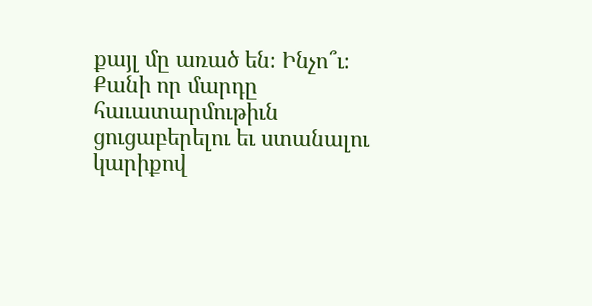քայլ մը առած են։ Ինչո՞ւ։ Քանի որ մարդը հաւատարմութիւն ցուցաբերելու եւ ստանալու կարիքով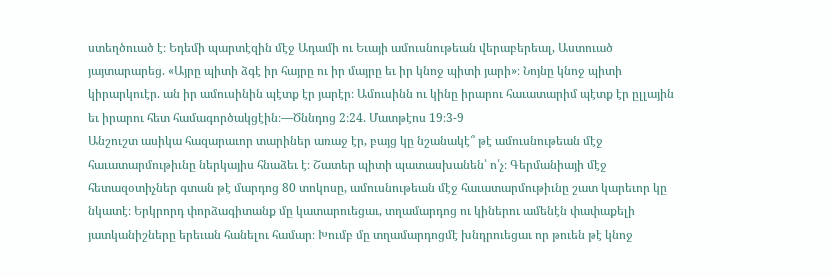ստեղծուած է։ Եդեմի պարտէզին մէջ Ադամի ու Եւայի ամուսնութեան վերաբերեալ, Աստուած յայտարարեց. «Այրը պիտի ձգէ իր հայրը ու իր մայրը եւ իր կնոջ պիտի յարի»։ Նոյնը կնոջ պիտի կիրարկուէր. ան իր ամուսինին պէտք էր յարէր։ Ամուսինն ու կինը իրարու հաւատարիմ պէտք էր ըլլային եւ իրարու հետ համագործակցէին։—Ծննդոց 2։24. Մատթէոս 19։3-9
Անշուշտ ասիկա հազարաւոր տարիներ առաջ էր, բայց կը նշանակէ՞ թէ ամուսնութեան մէջ հաւատարմութիւնը ներկայիս հնաձեւ է։ Շատեր պիտի պատասխանեն՝ ո՛չ։ Գերմանիայի մէջ հետազօտիչներ գտան թէ մարդոց 80 տոկոսը, ամուսնութեան մէջ հաւատարմութիւնը շատ կարեւոր կը նկատէ։ Երկրորդ փորձագիտանք մը կատարուեցաւ, տղամարդոց ու կիներու ամենէն փափաքելի յատկանիշները երեւան հանելու համար։ Խումբ մը տղամարդոցմէ խնդրուեցաւ որ թուեն թէ կնոջ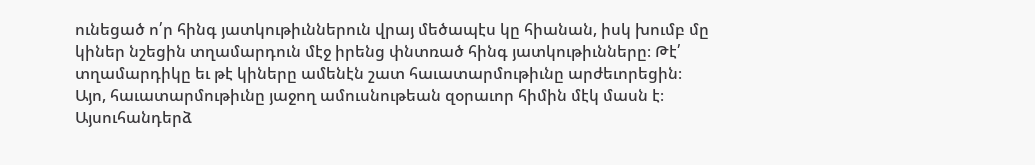ունեցած ո՛ր հինգ յատկութիւններուն վրայ մեծապէս կը հիանան, իսկ խումբ մը կիներ նշեցին տղամարդուն մէջ իրենց փնտռած հինգ յատկութիւնները։ Թէ՛ տղամարդիկը եւ թէ կիները ամենէն շատ հաւատարմութիւնը արժեւորեցին։
Այո, հաւատարմութիւնը յաջող ամուսնութեան զօրաւոր հիմին մէկ մասն է։ Այսուհանդերձ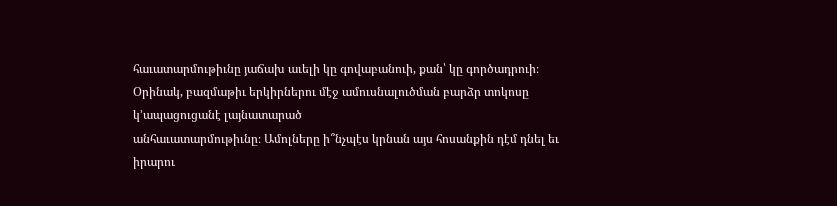հաւատարմութիւնը յաճախ աւելի կը գովաբանուի, քան՝ կը գործադրուի։ Օրինակ, բազմաթիւ երկիրներու մէջ ամուսնալուծման բարձր տոկոսը կ’ապացուցանէ լայնատարած
անհաւատարմութիւնը։ Ամոլները ի՞նչպէս կրնան այս հոսանքին դէմ դնել եւ իրարու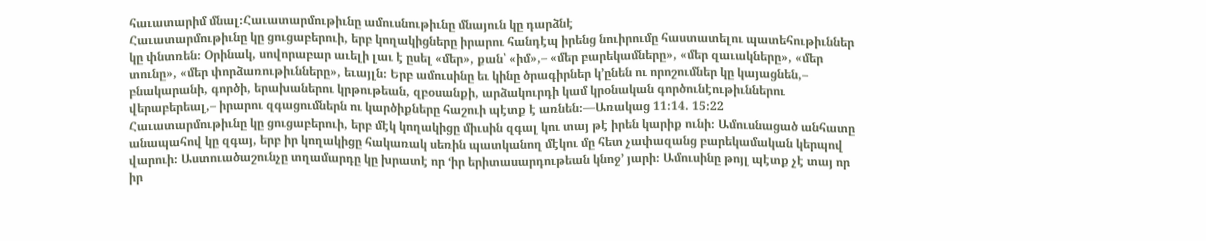հաւատարիմ մնալ։Հաւատարմութիւնը ամուսնութիւնը մնայուն կը դարձնէ
Հաւատարմութիւնը կը ցուցաբերուի, երբ կողակիցները իրարու հանդէպ իրենց նուիրումը հաստատելու պատեհութիւններ կը փնտռեն։ Օրինակ, սովորաբար աւելի լաւ է ըսել «մեր», քան՝ «իմ»,– «մեր բարեկամները», «մեր զաւակները», «մեր տունը», «մեր փորձառութիւնները», եւայլն։ Երբ ամուսինը եւ կինը ծրագիրներ կ’ընեն ու որոշումներ կը կայացնեն,– բնակարանի, գործի, երախաներու կրթութեան, զբօսանքի, արձակուրդի կամ կրօնական գործունէութիւններու վերաբերեալ,– իրարու զգացումներն ու կարծիքները հաշուի պէտք է առնեն։—Առակաց 11։14. 15։22
Հաւատարմութիւնը կը ցուցաբերուի, երբ մէկ կողակիցը միւսին զգալ կու տայ թէ իրեն կարիք ունի։ Ամուսնացած անհատը անապահով կը զգայ, երբ իր կողակիցը հակառակ սեռին պատկանող մէկու մը հետ չափազանց բարեկամական կերպով վարուի։ Աստուածաշունչը տղամարդը կը խրատէ որ ‘իր երիտասարդութեան կնոջ’ յարի։ Ամուսինը թոյլ պէտք չէ տայ որ իր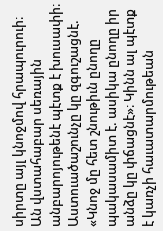սիրտը այլ կնոջմով հրապուրուի։ Ան վստահաբար սեռային անբարոյութենէ պէտք է խուսափի։ Աստուածաշունչը կը զգուշացնէ. «Կնոջ մը հետ շնութիւն ընողը պակասամիտ է. ասիկա ընողը իր անձը կը փճացնէ»։ Կինն ալ պէտք է կառչի հաւատարմութեան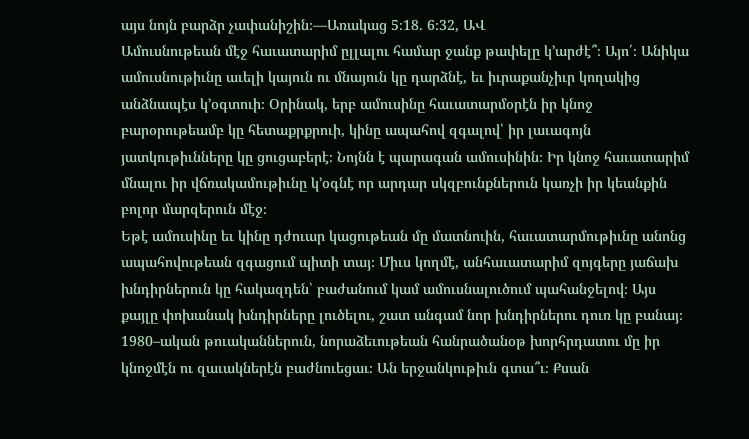այս նոյն բարձր չափանիշին։—Առակաց 5։18. 6։32, ԱՎ
Ամուսնութեան մէջ հաւատարիմ ըլլալու համար ջանք թափելը կ’արժէ՞։ Այո՛։ Անիկա ամուսնութիւնը աւելի կայուն ու մնայուն կը դարձնէ, եւ իւրաքանչիւր կողակից անձնապէս կ’օգտուի։ Օրինակ, երբ ամուսինը հաւատարմօրէն իր կնոջ բարօրութեամբ կը հետաքրքրուի, կինը ապահով զգալով՝ իր լաւագոյն յատկութիւնները կը ցուցաբերէ։ Նոյնն է պարագան ամուսինին։ Իր կնոջ հաւատարիմ մնալու իր վճռակամութիւնը կ’օգնէ որ արդար սկզբունքներուն կառչի իր կեանքին բոլոր մարզերուն մէջ։
Եթէ ամուսինը եւ կինը դժուար կացութեան մը մատնուին, հաւատարմութիւնը անոնց ապահովութեան զգացում պիտի տայ։ Միւս կողմէ, անհաւատարիմ զոյգերը յաճախ խնդիրներուն կը հակազդեն՝ բաժանում կամ ամուսնալուծում պահանջելով։ Այս քայլը փոխանակ խնդիրները լուծելու, շատ անգամ նոր խնդիրներու դուռ կը բանայ։ 1980–ական թուականներուն, նորաձեւութեան հանրածանօթ խորհրդատու մը իր կնոջմէն ու զաւակներէն բաժնուեցաւ։ Ան երջանկութիւն գտա՞ւ։ Քսան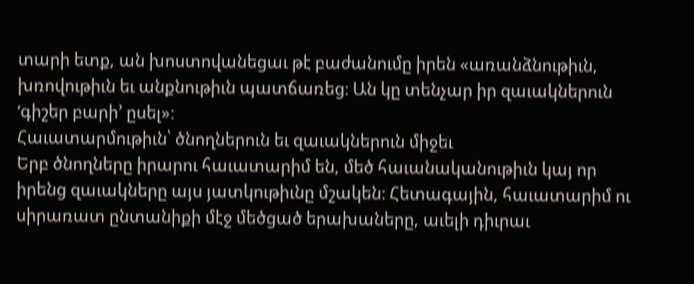տարի ետք, ան խոստովանեցաւ թէ բաժանումը իրեն «առանձնութիւն, խռովութիւն եւ անքնութիւն պատճառեց։ Ան կը տենչար իր զաւակներուն ‘գիշեր բարի’ ըսել»։
Հաւատարմութիւն՝ ծնողներուն եւ զաւակներուն միջեւ
Երբ ծնողները իրարու հաւատարիմ են, մեծ հաւանականութիւն կայ որ իրենց զաւակները այս յատկութիւնը մշակեն։ Հետագային, հաւատարիմ ու սիրառատ ընտանիքի մէջ մեծցած երախաները, աւելի դիւրաւ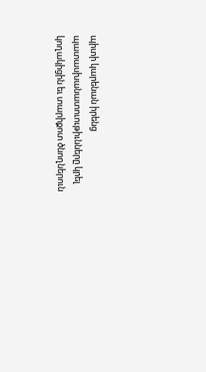պիտի կարենան իրենց պատասխանատուութիւնները կրել կողակիցին եւ տարիքոտ ծնողներուն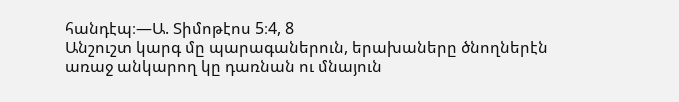հանդէպ։—Ա. Տիմոթէոս 5։4, 8
Անշուշտ կարգ մը պարագաներուն, երախաները ծնողներէն առաջ անկարող կը դառնան ու մնայուն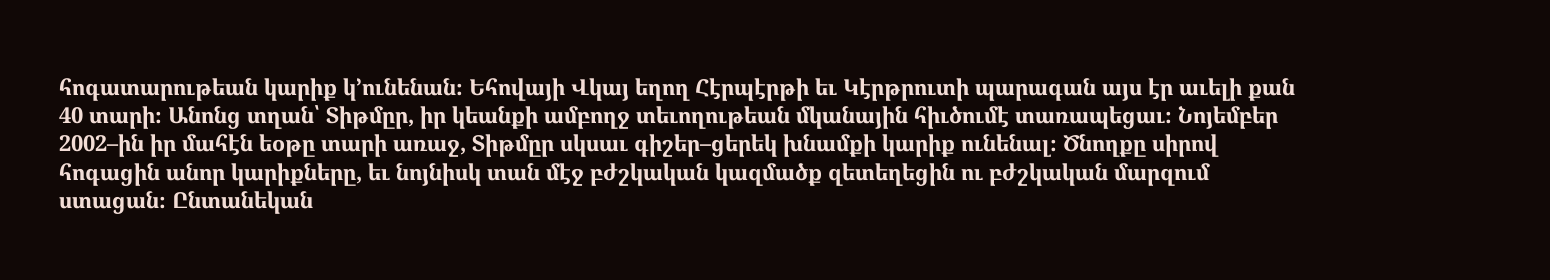հոգատարութեան կարիք կ’ունենան։ Եհովայի Վկայ եղող Հէրպէրթի եւ Կէրթրուտի պարագան այս էր աւելի քան 40 տարի։ Անոնց տղան՝ Տիթմըր, իր կեանքի ամբողջ տեւողութեան մկանային հիւծումէ տառապեցաւ։ Նոյեմբեր 2002–ին իր մահէն եօթը տարի առաջ, Տիթմըր սկսաւ գիշեր–ցերեկ խնամքի կարիք ունենալ։ Ծնողքը սիրով հոգացին անոր կարիքները, եւ նոյնիսկ տան մէջ բժշկական կազմածք զետեղեցին ու բժշկական մարզում ստացան։ Ընտանեկան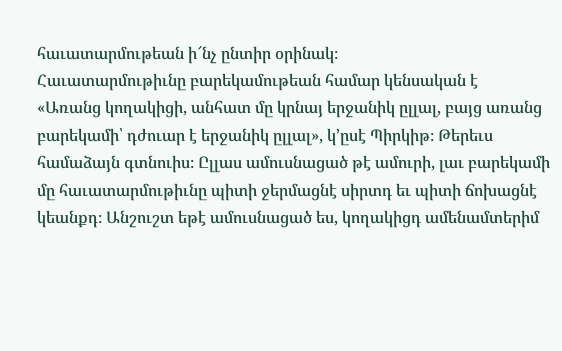հաւատարմութեան ի՜նչ ընտիր օրինակ։
Հաւատարմութիւնը բարեկամութեան համար կենսական է
«Առանց կողակիցի, անհատ մը կրնայ երջանիկ ըլլալ, բայց առանց բարեկամի՝ դժուար է երջանիկ ըլլալ», կ’ըսէ Պիրկիթ։ Թերեւս համաձայն գտնուիս։ Ըլլաս ամուսնացած թէ ամուրի, լաւ բարեկամի մը հաւատարմութիւնը պիտի ջերմացնէ սիրտդ եւ պիտի ճոխացնէ կեանքդ։ Անշուշտ եթէ ամուսնացած ես, կողակիցդ ամենամտերիմ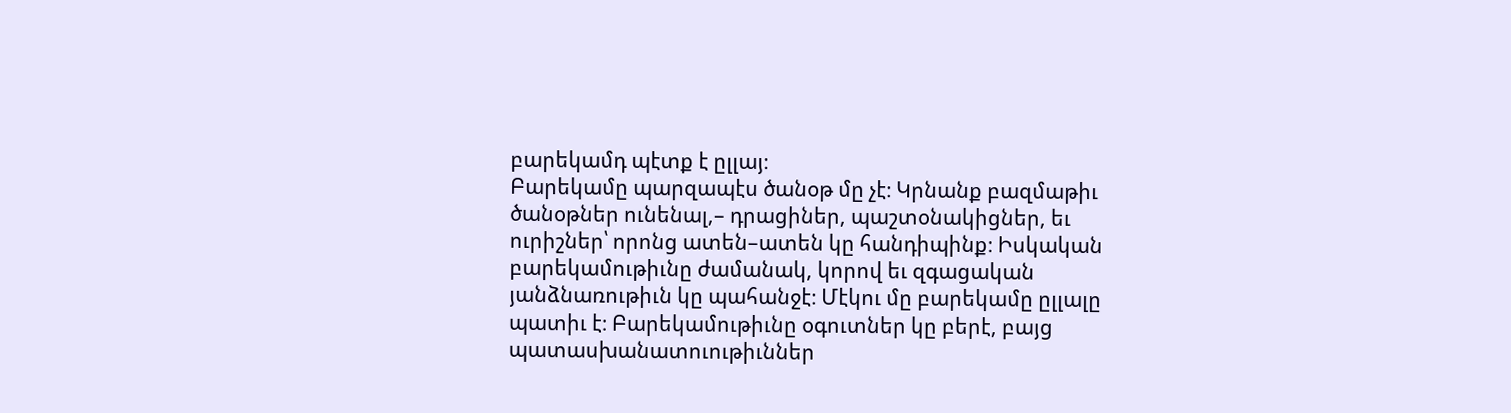բարեկամդ պէտք է ըլլայ։
Բարեկամը պարզապէս ծանօթ մը չէ։ Կրնանք բազմաթիւ ծանօթներ ունենալ,– դրացիներ, պաշտօնակիցներ, եւ ուրիշներ՝ որոնց ատեն–ատեն կը հանդիպինք։ Իսկական բարեկամութիւնը ժամանակ, կորով եւ զգացական յանձնառութիւն կը պահանջէ։ Մէկու մը բարեկամը ըլլալը պատիւ է։ Բարեկամութիւնը օգուտներ կը բերէ, բայց պատասխանատուութիւններ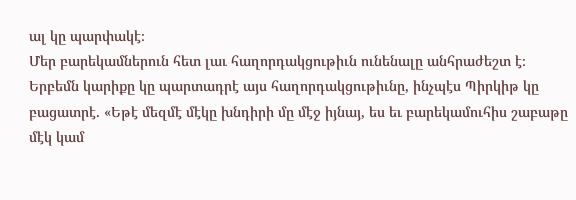ալ կը պարփակէ։
Մեր բարեկամներուն հետ լաւ հաղորդակցութիւն ունենալը անհրաժեշտ է։ Երբեմն կարիքը կը պարտադրէ այս հաղորդակցութիւնը, ինչպէս Պիրկիթ կը բացատրէ. «Եթէ մեզմէ մէկը խնդիրի մը մէջ իյնայ, ես եւ բարեկամուհիս շաբաթը մէկ կամ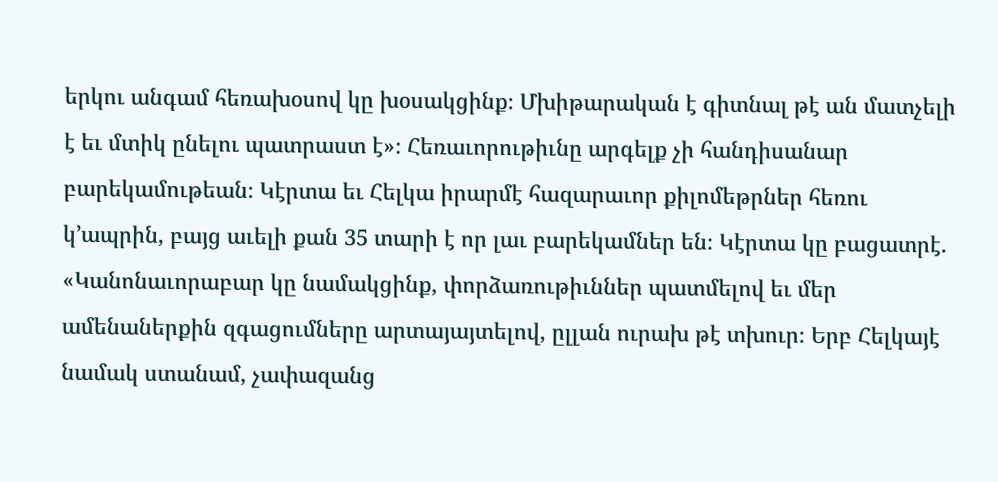երկու անգամ հեռախօսով կը խօսակցինք։ Մխիթարական է գիտնալ թէ ան մատչելի է եւ մտիկ ընելու պատրաստ է»։ Հեռաւորութիւնը արգելք չի հանդիսանար բարեկամութեան։ Կէրտա եւ Հելկա իրարմէ հազարաւոր քիլոմեթրներ հեռու կ’ապրին, բայց աւելի քան 35 տարի է որ լաւ բարեկամներ են։ Կէրտա կը բացատրէ. «Կանոնաւորաբար կը նամակցինք, փորձառութիւններ պատմելով եւ մեր ամենաներքին զգացումները արտայայտելով, ըլլան ուրախ թէ տխուր։ Երբ Հելկայէ նամակ ստանամ, չափազանց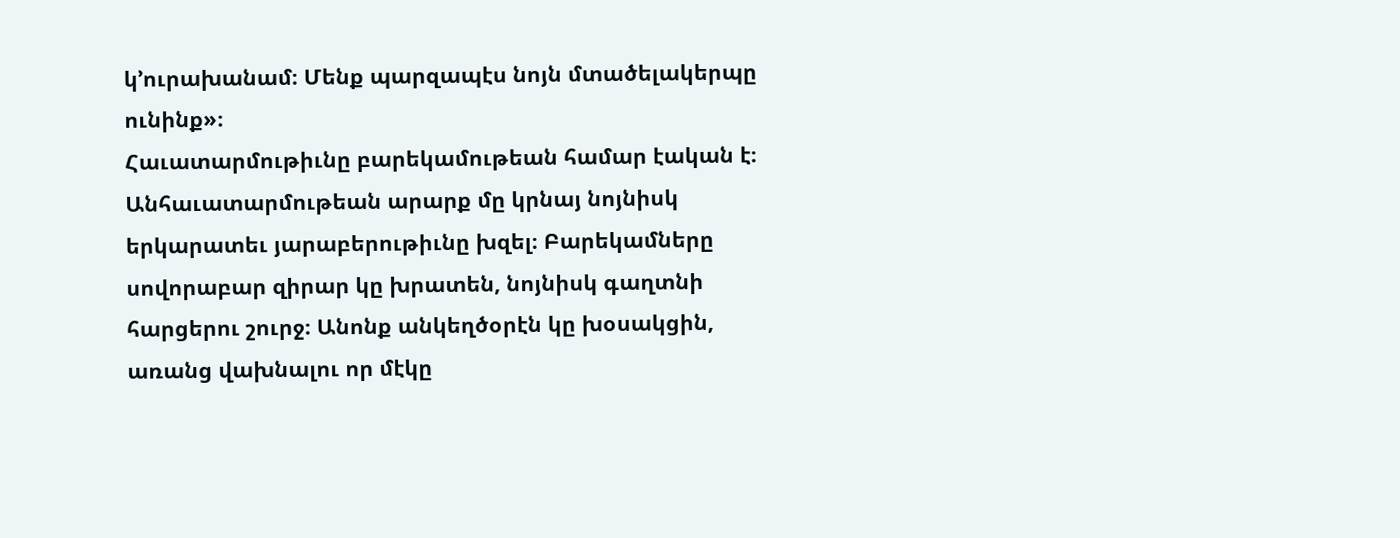կ’ուրախանամ։ Մենք պարզապէս նոյն մտածելակերպը ունինք»։
Հաւատարմութիւնը բարեկամութեան համար էական է։ Անհաւատարմութեան արարք մը կրնայ նոյնիսկ երկարատեւ յարաբերութիւնը խզել։ Բարեկամները սովորաբար զիրար կը խրատեն, նոյնիսկ գաղտնի հարցերու շուրջ։ Անոնք անկեղծօրէն կը խօսակցին, առանց վախնալու որ մէկը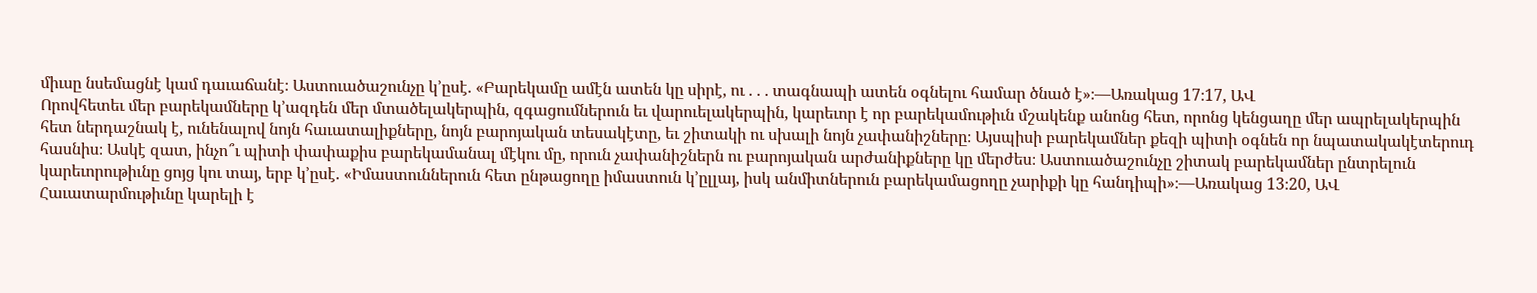միւսը նսեմացնէ կամ դաւաճանէ։ Աստուածաշունչը կ’ըսէ. «Բարեկամը ամէն ատեն կը սիրէ, ու . . . տագնապի ատեն օգնելու համար ծնած է»։—Առակաց 17։17, ԱՎ
Որովհետեւ մեր բարեկամները կ’ազդեն մեր մտածելակերպին, զգացումներուն եւ վարուելակերպին, կարեւոր է որ բարեկամութիւն մշակենք անոնց հետ, որոնց կենցաղը մեր ապրելակերպին հետ ներդաշնակ է, ունենալով նոյն հաւատալիքները, նոյն բարոյական տեսակէտը, եւ շիտակի ու սխալի նոյն չափանիշները։ Այսպիսի բարեկամներ քեզի պիտի օգնեն որ նպատակակէտերուդ հասնիս։ Ասկէ զատ, ինչո՞ւ պիտի փափաքիս բարեկամանալ մէկու մը, որուն չափանիշներն ու բարոյական արժանիքները կը մերժես։ Աստուածաշունչը շիտակ բարեկամներ ընտրելուն կարեւորութիւնը ցոյց կու տայ, երբ կ’ըսէ. «Իմաստուններուն հետ ընթացողը իմաստուն կ’ըլլայ, իսկ անմիտներուն բարեկամացողը չարիքի կը հանդիպի»։—Առակաց 13։20, ԱՎ
Հաւատարմութիւնը կարելի է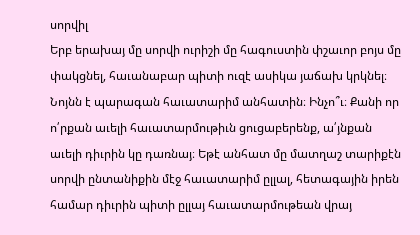սորվիլ
Երբ երախայ մը սորվի ուրիշի մը հագուստին փշաւոր բոյս մը փակցնել, հաւանաբար պիտի ուզէ ասիկա յաճախ կրկնել։ Նոյնն է պարագան հաւատարիմ անհատին։ Ինչո՞ւ։ Քանի որ ո՛րքան աւելի հաւատարմութիւն ցուցաբերենք, ա՛յնքան աւելի դիւրին կը դառնայ։ Եթէ անհատ մը մատղաշ տարիքէն սորվի ընտանիքին մէջ հաւատարիմ ըլլալ, հետագային իրեն համար դիւրին պիտի ըլլայ հաւատարմութեան վրայ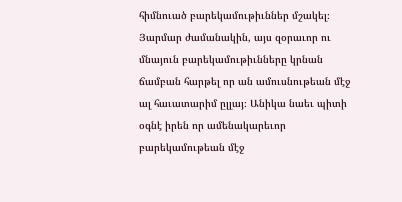հիմնուած բարեկամութիւններ մշակել։ Յարմար ժամանակին, այս զօրաւոր ու մնայուն բարեկամութիւնները կրնան ճամբան հարթել որ ան ամուսնութեան մէջ ալ հաւատարիմ ըլլայ։ Անիկա նաեւ պիտի օգնէ իրեն որ ամենակարեւոր բարեկամութեան մէջ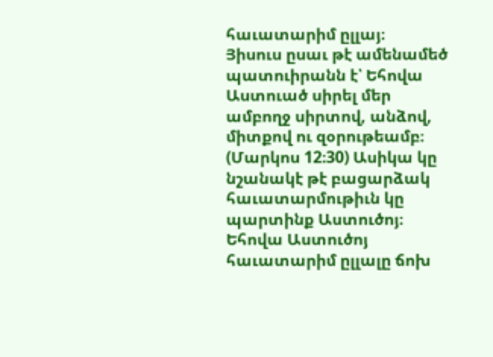հաւատարիմ ըլլայ։
Յիսուս ըսաւ թէ ամենամեծ պատուիրանն է՝ Եհովա Աստուած սիրել մեր ամբողջ սիրտով, անձով, միտքով ու զօրութեամբ։ (Մարկոս 12։30) Ասիկա կը նշանակէ թէ բացարձակ հաւատարմութիւն կը պարտինք Աստուծոյ։ Եհովա Աստուծոյ հաւատարիմ ըլլալը ճոխ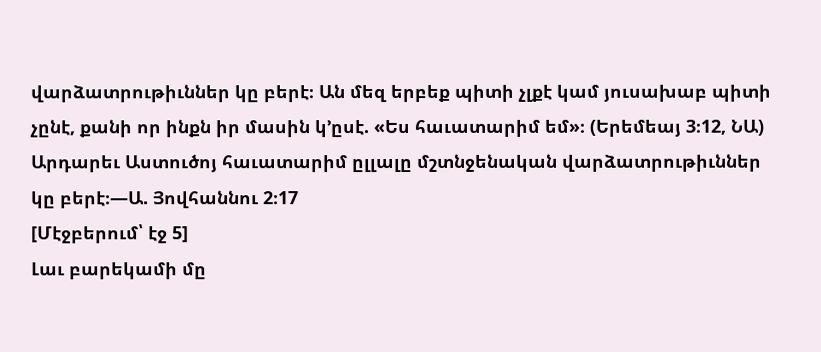վարձատրութիւններ կը բերէ։ Ան մեզ երբեք պիտի չլքէ կամ յուսախաբ պիտի չընէ, քանի որ ինքն իր մասին կ’ըսէ. «Ես հաւատարիմ եմ»։ (Երեմեայ 3։12, ՆԱ) Արդարեւ Աստուծոյ հաւատարիմ ըլլալը մշտնջենական վարձատրութիւններ կը բերէ։—Ա. Յովհաննու 2։17
[Մէջբերում՝ էջ 5]
Լաւ բարեկամի մը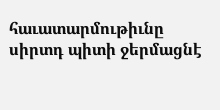հաւատարմութիւնը սիրտդ պիտի ջերմացնէ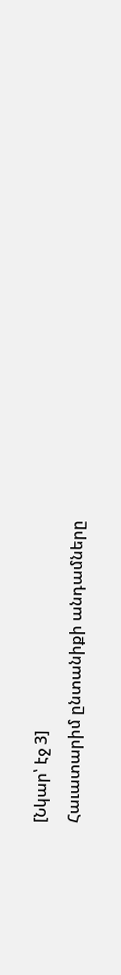[Նկար՝ էջ 3]
Հաւատարիմ ընտանիքի անդամները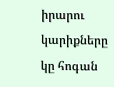իրարու կարիքները կը հոգան